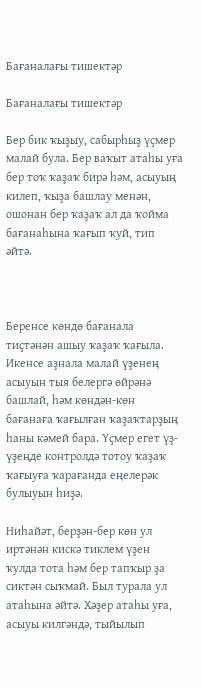Бағаналағы тишектәр

Бағаналағы тишектәр

Бер бик ҡыҙыу, сабырһыҙ үҫмер малай була. Бер ваҡыт атаһы уға бер тоҡ ҡаҙаҡ бирә һәм, асыуың килеп, ҡыҙа башлау менән, ошонан бер ҡаҙаҡ ал да ҡойма бағанаһына ҡағып ҡуй, тип әйтә.



Беренсе көндө бағанала тиҫтәнән ашыу ҡаҙаҡ ҡағыла. Икенсе аҙнала малай үҙенең асыуын тыя белергә өйрәнә башлай, һәм көндән-көн бағанаға ҡағылған ҡаҙаҡтарҙың һаны кәмей бара. Үҫмер егет үҙ-үҙеңде контролдә тотоу ҡаҙаҡ ҡағыуға ҡарағанда еңелерәк булыуын һиҙә.

Ниһайәт, берҙән-бер көн ул иртәнән кискә тиклем үҙен ҡулда тота һәм бер тапҡыр ҙа сиктән сыҡмай. Был турала ул атаһына әйтә. Хәҙер атаһы уға, асыуы килгәндә, тыйылып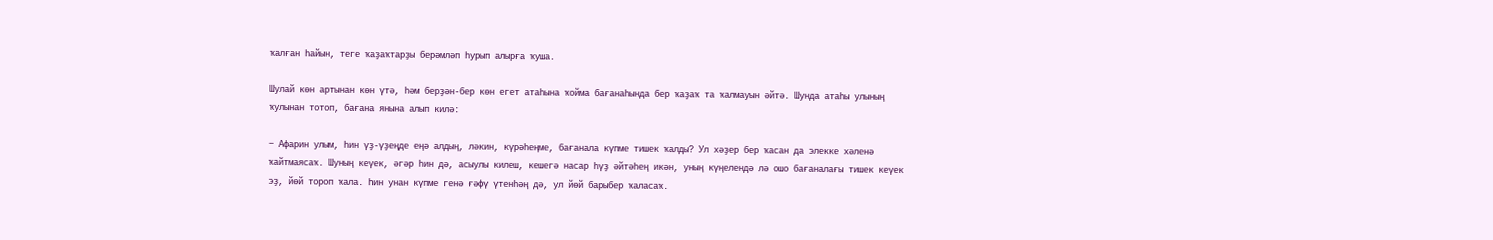ҡалған һайын, теге ҡаҙаҡтарҙы берәмләп һурып алырға ҡуша.

Шулай көн артынан көн үтә, һәм берҙән-бер көн егет атаһына ҡойма бағанаһында бер ҡаҙаҡ та ҡалмауын әйтә. Шунда атаһы улының ҡулынан тотоп, бағана янына алып килә:

− Афарин улым, һин үҙ-үҙеңде еңә алдың, ләкин, күрәһеңме, бағанала күпме тишек ҡалды? Ул хәҙер бер ҡасан да элекке хәленә ҡайтмаясаҡ. Шуның кеүек, әгәр һин дә, асыулы килеш, кешегә насар һүҙ әйтәһең икән, уның күңелендә лә ошо бағаналағы тишек кеүек эҙ, йөй тороп ҡала. Һин унан күпме генә ғәфү үтенһәң дә, ул йөй барыбер ҡаласаҡ.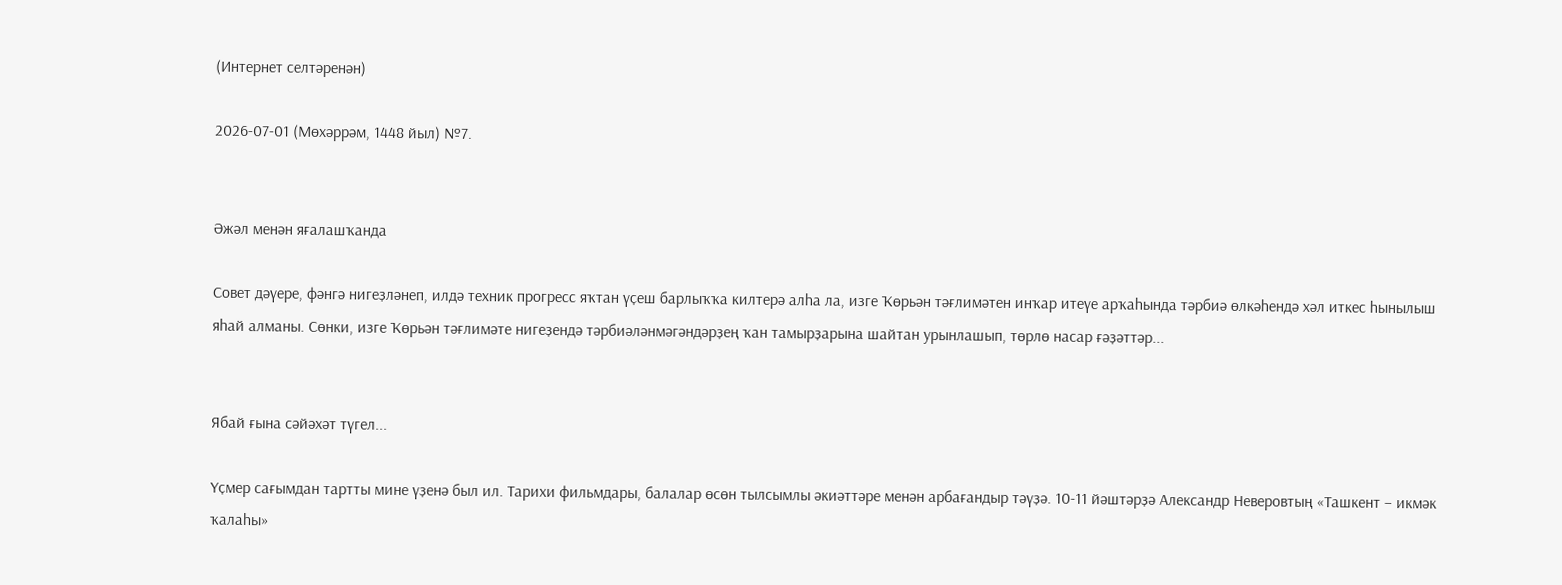(Интернет селтәренән)

2026-07-01 (Мөхәррәм, 1448 йыл) №7.


Әжәл менән яғалашҡанда

Совет дәүере, фәнгә нигеҙләнеп, илдә техник прогресс яҡтан үҫеш барлыҡҡа килтерә алһа ла, изге Ҡөрьән тәғлимәтен инҡар итеүе арҡаһында тәрбиә өлкәһендә хәл иткес һынылыш яһай алманы. Сөнки, изге Ҡөрьән тәғлимәте нигеҙендә тәрбиәләнмәгәндәрҙең ҡан тамырҙарына шайтан урынлашып, төрлө насар ғәҙәттәр...


Ябай ғына сәйәхәт түгел...

Үҫмер сағымдан тартты мине үҙенә был ил. Тарихи фильмдары, балалар өсөн тылсымлы әкиәттәре менән арбағандыр тәүҙә. 10-11 йәштәрҙә Александр Неверовтың «Ташкент – икмәк ҡалаһы»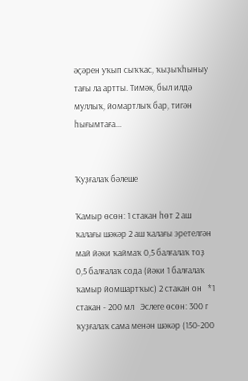әҫәрен уҡып сыҡҡас, ҡыҙыҡһыныу тағы ла артты. Тимәк, был илдә муллыҡ, йомартлыҡ бар, тигән һығымтаға...


Ҡуҙғалаҡ бәлеше

Ҡамыр өсөн: 1 стакан һөт 2 аш ҡалағы шәкәр 2 аш ҡалағы эретелгән май йәки ҡаймаҡ 0,5 балғалаҡ тоҙ 0,5 балғалаҡ сода (йәки 1 балғалаҡ ҡамыр йомшартҡыс) 2 стакан он   *1 стакан - 200 мл   Эслеге өсөн: 300 г ҡуҙғалаҡ сама менән шәкәр (150-200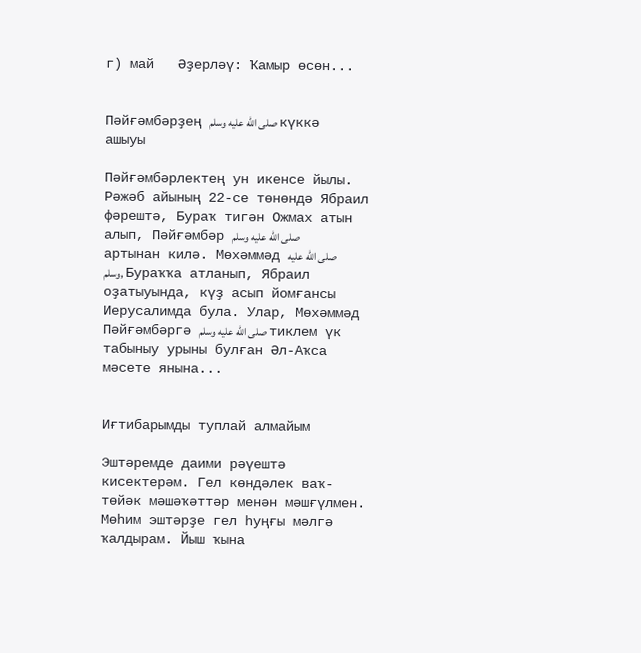г) май   Әҙерләү: Ҡамыр өсөн...


Пәйғәмбәрҙең صلى الله عليه وسلم күккә ашыуы

Пәйғәмбәрлектең ун икенсе йылы. Рәжәб айының 22-се төнөндә Ябраил фәрештә, Бураҡ тигән Ожмах атын алып, Пәйғәмбәр صلى الله عليه وسلم артынан килә. Мөхәммәд صلى الله عليه وسلم, Бураҡҡа атланып, Ябраил оҙатыуында, күҙ асып йомғансы Иерусалимда була. Улар, Мөхәммәд Пәйғәмбәргә صلى الله عليه وسلم тиклем үк табыныу урыны булған Әл-Аҡса мәсете янына...


Иғтибарымды туплай алмайым

Эштәремде даими рәүештә кисектерәм. Гел көндәлек ваҡ-төйәк мәшәҡәттәр менән мәшғүлмен. Мөһим эштәрҙе гел һуңғы мәлгә ҡалдырам. Йыш ҡына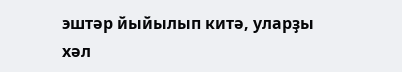эштәр йыйылып китә, уларҙы хәл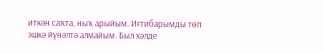иткән саҡта, ныҡ арыйым. Иғтибарымды төп эшкә йүнәлтә алмайым. Был хәлде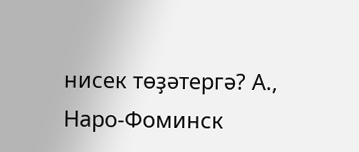нисек төҙәтергә? А., Наро-Фоминск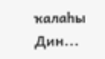ҡалаһы   Дин...